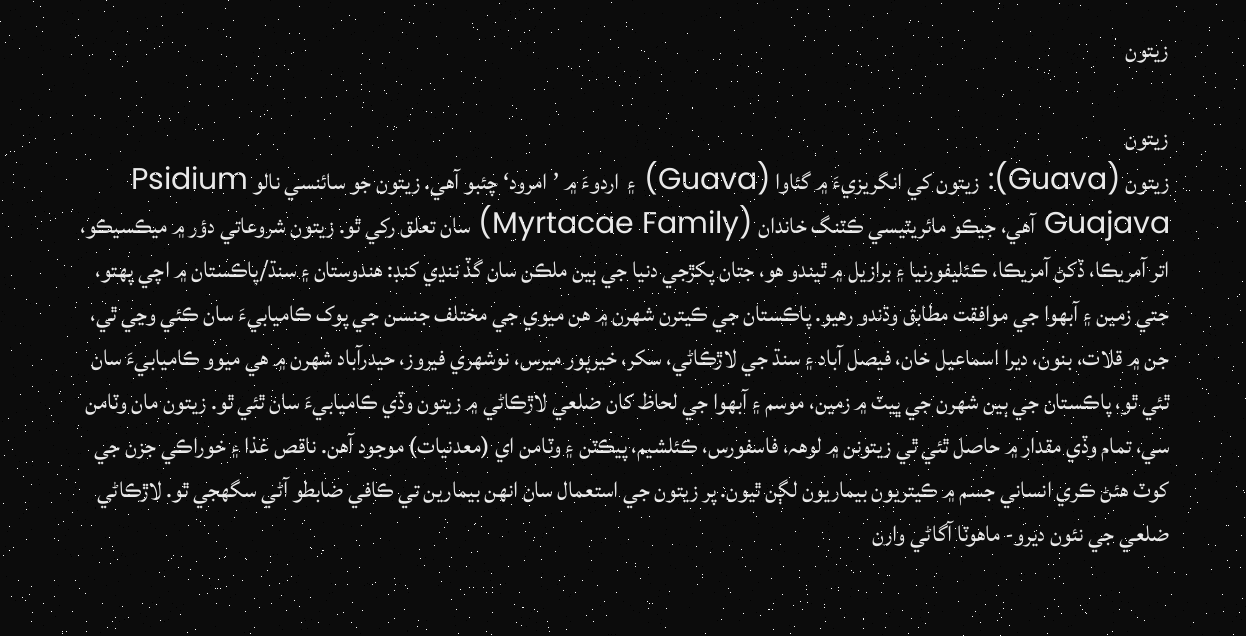زيتون

زيتون
زيتون (Guava): زيتون کي انگريزيءَ ۾ گئاوا (Guava) ۽ اردوءَ ۾ ’امرود‘ چئبو آهي. زيتون جو سائنسي نالو Psidium Guajava آهي، جيڪو مائريٽيسي ڪٽنگ خاندان (Myrtacae Family) سان تعلق رکي ٿو. زيتون شروعاتي دؤر ۾ ميڪسيڪو، اتر آمريڪا، ڏکڻ آمريڪا، ڪئليفورنيا ۽ برازيل ۾ ٿيندو هو، جتان پکڙجي دنيا جي ٻين ملڪن سان گڏ ننڍي کنڊ: هندوستان ۽ سنڌ/پاڪستان ۾ اچي پهتو، جتي زمين ۽ آبهوا جي موافقت مطابق وڌندو رهيو. پاڪستان جي ڪيترن شهرن ۾ هن ميوي جي مختلف جنسن جي پوک ڪاميابيءَ سان ڪئي وڃي ٿي، جن ۾ قلات، بنون، ديرا اسماعيل خان، فيصل آباد ۽ سنڌ جي لاڙڪاڻي، سکر، خيرپور ميرس، نوشهري فيروز، حيدرآباد شهرن ۾ هي ميوو ڪاميابيءَ سان ٿئي ٿو، پاڪستان جي ٻين شهرن جي ڀيٽ ۾ زمين، موسم ۽ آبهوا جي لحاظ کان ضلعي لاڙڪاڻي ۾ زيتون وڏي ڪاميابيءَ سان ٿئي ٿو. زيتون مان وٽامن سي، تمام وڏي مقدار ۾ حاصل ٿئي ٿي زيتونن ۾ لوھہ، فاسفورس، ڪئلشيم، پيڪٽن ۽ وٽامن اي (معدنيات) موجود آهن. ناقص غذا ۽ خوراڪي جزن جي کوٽ هئڻ ڪري انساني جسم ۾ ڪيتريون بيماريون لڳن ٿيون. پر زيتون جي استعمال سان انهن بيمارين تي ڪافي ضابطو آڻي سگهجي ٿو. لاڙڪاڻي ضلعي جي نئون ديرو- ماهوٽا آگاڻي وارن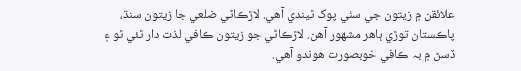علائقن ۾ زيتون جي سٺي پوک ٿيندي آهي. لاڙڪاڻي ضلعي جا زيتون سنڌ، پاڪستان توڙي ٻاهر مشھور آهن. لاڙڪاڻي جو زيتون ڪافي لذت دار ٿئي ٿو ۽ ڏسڻ ۾ بہ ڪافي خوبصورت هوندو آهي.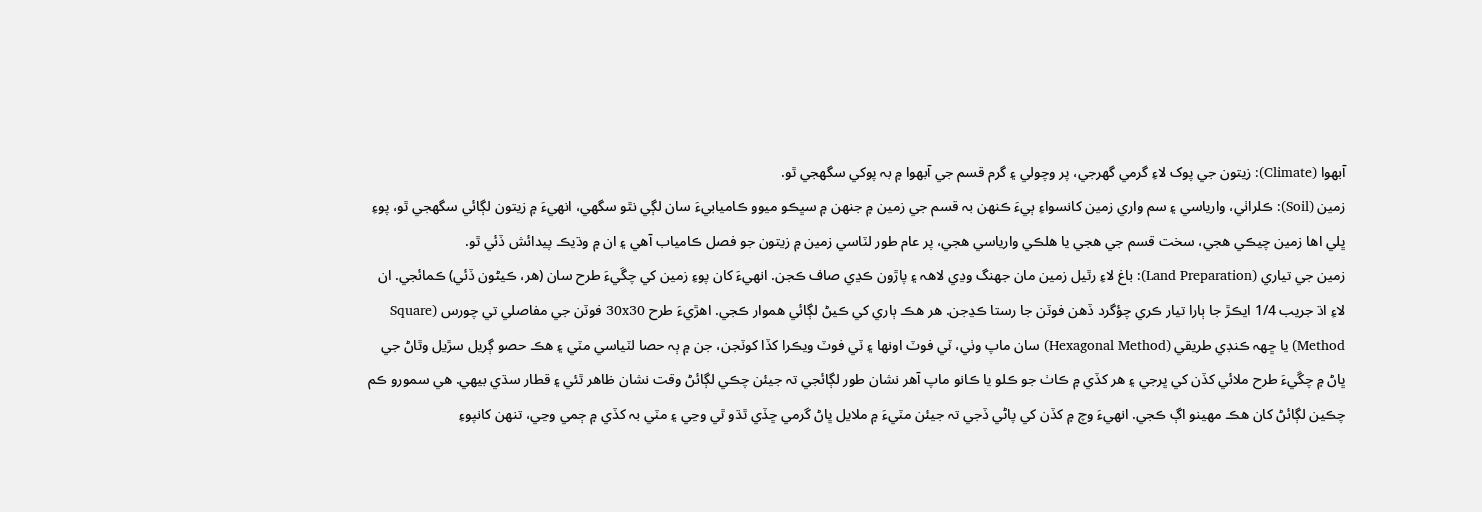آبهوا (Climate): زيتون جي پوک لاءِ گرمي گهرجي، پر وچولي ۽ گرم قسم جي آبهوا ۾ بہ پوکي سگهجي ٿو.
زمين (Soil): ڪلراٺي، وارياسي ۽ سم واري زمين کانسواءِ ٻيءَ ڪنهن بہ قسم جي زمين ۾ جنهن ۾ سڀڪو ميوو ڪاميابيءَ سان لڳي نٿو سگهي، انهيءَ ۾ زيتون لڳائي سگهجي ٿو، پوءِ ڀلي اها زمين چيڪي هجي، سخت قسم جي هجي يا هلڪي وارياسي هجي، پر عام طور لٽاسي زمين ۾ زيتون جو فصل ڪامياب آهي ۽ ان ۾ وڌيڪ پيدائش ڏئي ٿو.
زمين جي تياري (Land Preparation): باغ لاءِ رٿيل زمين مان جهنگ وڍي لاھہ ۽ پاڙون ڪڍي صاف ڪجن. انهيءَ کان پوءِ زمين کي چڱيءَ طرح سان (هر، ڪيڻون ڏئي) ڪمائجي. ان لاءِ اڌ جريب 1/4 ايڪڙ جا ٻارا تيار ڪري چؤگرد ڏهن فوٽن جا رستا ڪڍجن. هر هڪ ٻاري کي ڪيڻ لڳائي هموار ڪجي. اهڙيءَ طرح 30x30 فوٽن جي مفاصلي تي چورس (Square Method) يا ڇھہ ڪنڊي طريقي (Hexagonal Method) سان ماپ وٺي، ٽي فوٽ اونها ۽ ٽي فوٽ ويڪرا کڏا کوٽجن، جن ۾ ٻہ حصا لٽياسي مٽي ۽ هڪ حصو ڳريل سڙيل وٿاڻ جي ڀاڻ ۾ چڱيءَ طرح ملائي کڏن کي ڀرجي ۽ هر کڏي ۾ ڪاٺ جو ڪلو يا ڪانو ماپ آهر نشان طور لڳائجي تہ جيئن چڪي لڳائڻ وقت نشان ظاهر ٿئي ۽ قطار سڌي بيهي. هي سمورو ڪم چڪين لڳائڻ کان هڪ مهينو اڳ ڪجي. انهيءَ وچ ۾ کڏن کي پاڻي ڏجي تہ جيئن مٽيءَ ۾ ملايل ڀاڻ گرمي ڇڏي ٿڌو ٿي وڃي ۽ مٽي بہ کڏي ۾ ڄمي وڃي، تنهن کانپوءِ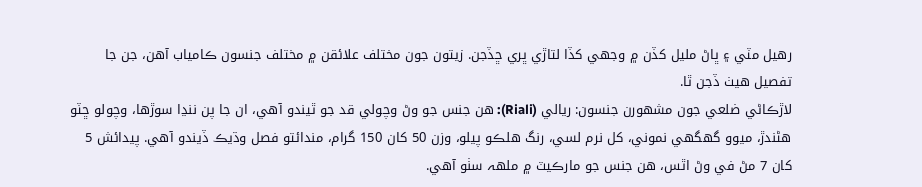رهيل مٽي ۽ ڀاڻ مليل کڏن ۾ وجهي کڏا لتاڙي ڀري ڇڏجن. زيتون جون مختلف علائقن ۾ مختلف جنسون ڪامياب آهن، جن جا تفصيل هيٺ ڏجن ٿا.
لاڙڪاڻي ضلعي جون مشهورن جنسون: ريالي (Riali): هن جنس جو وڻ وچولي قد جو ٿيندو آهي، ان جا پن ننڍا سوڙها، وچولو ڇٽو هڻندڙ، ميوو گهگهي نموني، کل نرم لسي، رنگ هلڪو پيلو، وزن 50 کان 150 گرام، مندائتو فصل وڌيڪ ڏيندو آهي. پيدائش 5 کان 7 مڻ في وڻ اٿس، هن جنس جو مارڪيٽ ۾ ملھہ سٺو آهي.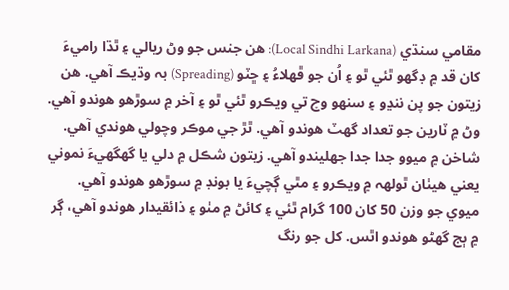مقامي سنڌي (Local Sindhi Larkana): هن جنس جو وڻ ريالي ۽ ٿڌا راميءَ کان قد ۾ ڊگهو ٿئي ٿو ۽ اُن جو ڦهلاءُ ۽ ڇٽو (Spreading) بہ وڌيڪ آهي. هن زيتون جو پن ننڍو ۽ سنهو وچ تي ويڪرو ٿئي ٿو ۽ آخر ۾ سوڙهو هوندو آهي. وڻ ۾ ٽارين جو تعداد گهٽ هوندو آهي. ٿڙ جي موڪر وچولي هوندي آهي. شاخن ۾ ميوو جدا جدا جهليندو آهي. زيتون شڪل ۾ دلي يا گهگهيءَ نموني يعني هيٺان ٿولھہ ۾ ويڪرو ۽ مٿي ڳچيءَ يا بونڊ ۾ سوڙهو هوندو آهي. ميوي جو وزن 50 کان 100 گرام ٿئي ۽ کائڻ ۾ مٺو ۽ ذائقيدار هوندو آهي، ڳر ۾ ٻج گهڻو هوندو اٿس. کل جو رنگ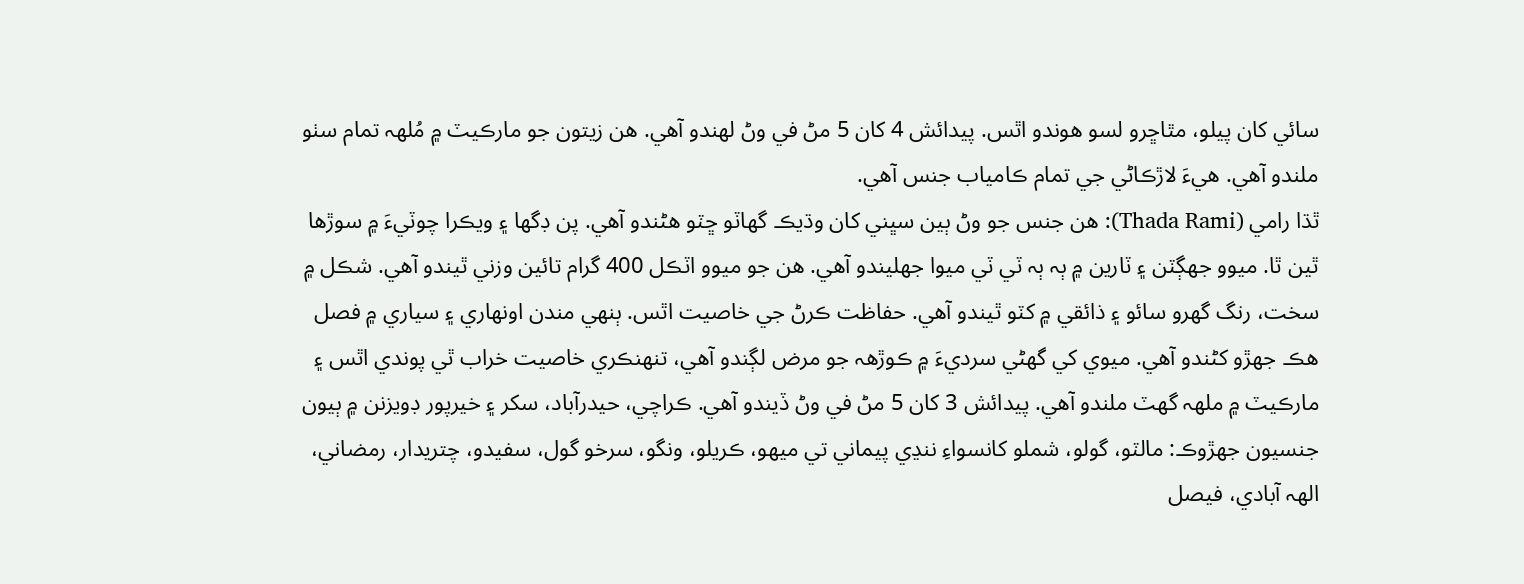سائي کان پيلو، مٿاڇرو لسو هوندو اٿس. پيدائش 4 کان 5 مڻ في وڻ لهندو آهي. هن زيتون جو مارڪيٽ ۾ مُلھہ تمام سٺو ملندو آهي. هيءَ لاڙڪاڻي جي تمام ڪامياب جنس آهي.
ٿڌا رامي (Thada Rami): هن جنس جو وڻ ٻين سڀني کان وڌيڪ گهاٽو ڇٽو هڻندو آهي. پن ڊگها ۽ ويڪرا چوٽيءَ ۾ سوڙها ٿين ٿا. ميوو جهڳٽن ۽ ٽارين ۾ ٻہ ٻہ ٽي ٽي ميوا جهليندو آهي. هن جو ميوو اٽڪل 400 گرام تائين وزني ٿيندو آهي. شڪل ۾ سخت، رنگ گهرو سائو ۽ ذائقي ۾ کٽو ٿيندو آهي. حفاظت ڪرڻ جي خاصيت اٿس. ٻنهي مندن اونهاري ۽ سياري ۾ فصل هڪ جهڙو کڻندو آهي. ميوي کي گهڻي سرديءَ ۾ ڪوڙھہ جو مرض لڳندو آهي، تنهنڪري خاصيت خراب ٿي پوندي اٿس ۽ مارڪيٽ ۾ ملھہ گهٽ ملندو آهي. پيدائش 3 کان 5 مڻ في وڻ ڏيندو آهي. ڪراچي، حيدرآباد، سکر ۽ خيرپور ڊويزنن ۾ ٻيون جنسيون جھڙوڪ: مالٽو، گولو، شملو کانسواءِ ننڍي پيماني تي ميهو، ڪريلو، ونگو، سرخو گول، سفيدو، چتريدار، رمضاني، الھہ آبادي، فيصل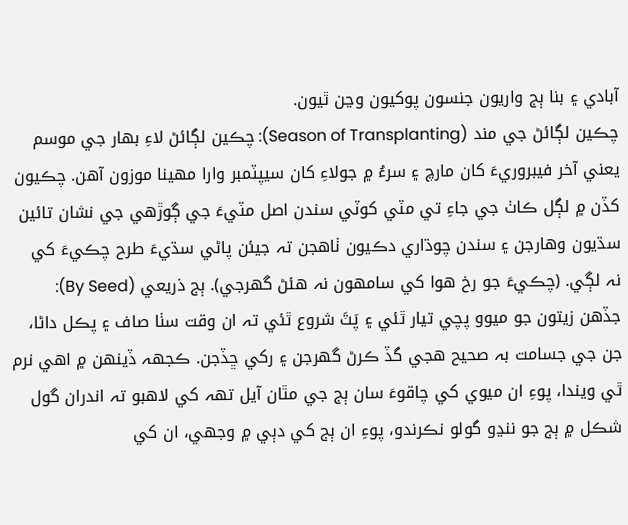آبادي ۽ بنا ٻج واريون جنسون پوکيون وڃن ٿيون.
چڪين لڳائڻ جي مند (Season of Transplanting): چڪين لڳائڻ لاءِ بھار جي موسم يعني آخر فيبروريءَ کان مارچ ۽ سرءُ ۾ جولاءِ کان سيپٽمبر وارا مهينا موزون آهن. چڪيون کڏن ۾ لڳل ڪاٺ جي جاءِ تي مٽي کوٽي سندن اصل مٽيءَ جي ڳوڙهي جي نشان تائين سڌيون وهارجن ۽ سندن چوڌاري دڪيون ٺاهجن تہ جيئن پاڻي سڌيءَ طرح چڪيءَ کي نہ لڳي. (چڪيءَ جو رخ هوا کي سامهون نہ هئڻ گهرجي). ٻج ذريعي (By Seed): جڏهن زيتون جو ميوو پچي تيار ٿئي ۽ پَٽَ شروع ٿئي تہ ان وقت سٺا صاف ۽ پڪل داڻا، جن جي جسامت بہ صحيح هجي گڏ ڪرڻ گهرجن ۽ رکي ڇڏجن. ڪجهہ ڏينهن ۾ اهي نرم ٿي ويندا، پوءِ ان ميوي کي چاقوءَ سان ٻج جي مٿان آيل تھہ کي لاهبو تہ اندران گول شڪل ۾ ٻج جو ننڍو گولو نڪرندو، پوءِ ان ٻج کي دٻي ۾ وجهي، ان کي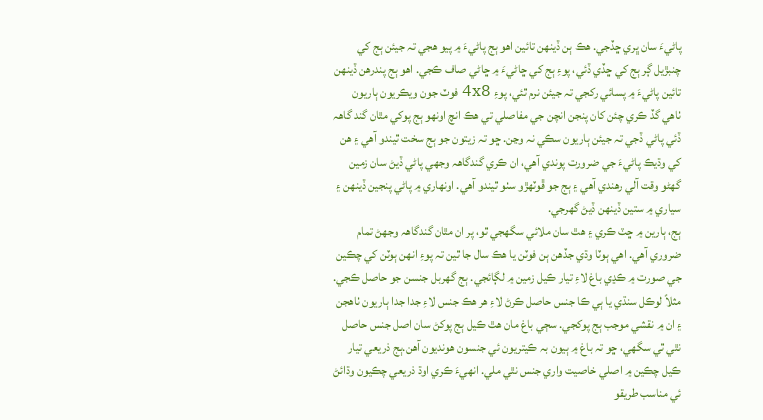پاڻيءَ سان ڀري ڇڏجي. هڪ ٻن ڏينهن تائين اهو ٻج پاڻيءَ ۾ پيو هجي تہ جيئن ٻج کي چنبڙيل ڳر ٻج کي ڇڏي ڏئي، پوءِ ٻج کي ڇاڻيءَ ۾ ڇاڻي صاف ڪجي. اهو ٻج پندرهن ڏينهن تائين پاڻيءَ ۾ پسائي رکجي تہ جيئن نرم ٿئي، پوءِ 4x8 فوٽ جون ويڪريون ٻاريون ٺاهي گڏ ڪري چئن کان پنجن انچن جي مفاصلي تي هڪ انچ اونهو ٻج پوکي مٿان گند گاھہ ڏئي پاڻي ڏجي تہ جيئن ٻاريون سڪي نہ وڃن. ڇو تہ زيتون جو ٻج سخت ٿيندو آهي ۽ هن کي وڌيڪ پاڻيءَ جي ضرورت پوندي آهي، ان ڪري گندگاھہ وجهي پاڻي ڏيڻ سان زمين گهڻو وقت آلي رهندي آهي ۽ ٻج جو ڦوٽهڙو سٺو ٿيندو آهي. اونهاري ۾ پاڻي پنجين ڏينهن ۽ سياري ۾ ستين ڏينهن ڏيڻ گهرجي.
ٻج، ٻارين ۾ ڇٽ ڪري ۽ هٿ سان ملائي سگهجي ٿو، پر ان مٿان گندگاھہ وجهڻ تمام ضروري آهي. اهي ٻوٽا وڌي جڏهن ٻن فوٽن يا هڪ سال جا ٿين تہ پوءِ انهن ٻوٽن کي چڪين جي صورت ۾ ڪڍي باغ لاءِ تيار ڪيل زمين ۾ لڳائجي. ٻج گهربل جنسن جو حاصل ڪجي. مثلاً لوڪل سنڌي يا ٻي ڪا جنس حاصل ڪرڻ لاءِ هر هڪ جنس لاءِ جدا جدا ٻاريون ٺاهجن ۽ ان ۾ نقشي موجب ٻج پوکجي. سڄي باغ مان هٿ ڪيل ٻج پوکڻ سان اصل جنس حاصل نٿي ٿي سگهي، ڇو تہ باغ ۾ ٻيون بہ ڪيتريون ئي جنسون هونديون آهن.ٻج ذريعي تيار ڪيل چڪين ۾ اصلي خاصيت واري جنس نٿي ملي. انهيءَ ڪري اوڌ ذريعي چڪيون وڌائڻ ئي مناسب طريقو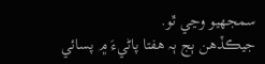سمجهيو وڃي ٿو.
جيڪڏهن ٻج ٻہ هفتا پاڻيءَ ۾ پسائي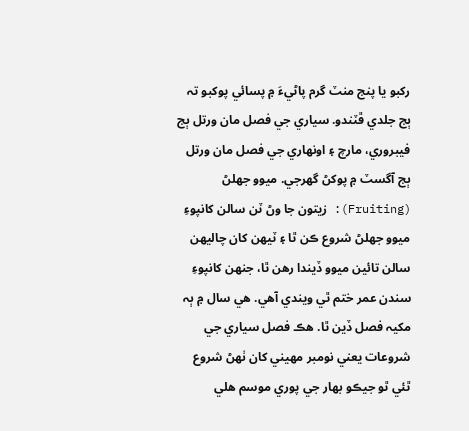رکبو يا پنج منٽ گرم پاڻيءَ ۾ پسائي پوکبو تہ ٻج جلدي ڦٽندو. سياري جي فصل مان ورتل ٻج فيبروري، مارچ ۽ اونهاري جي فصل مان ورتل ٻج آگسٽ ۾ پوکڻ گهرجي. ميوو جهلڻ (Fruiting): زيتون جا وڻ ٽن سالن کانپوءِ ميوو جهلڻ شروع ڪن ٿا ۽ ٽيهن کان چاليهن سالن تائين ميوو ڏيندا رهن ٿا، جنهن کانپوءِ سندن عمر ختم ٿي ويندي آهي. هي سال ۾ ٻہ مکيہ فصل ڏين ٿا. هڪ فصل سياري جي شروعات يعني نومبر مهيني کان ٺھڻ شروع ٿئي ٿو جيڪو بھار جي پوري موسم هلي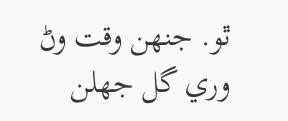ٿو. جنهن وقت وڻ وري گل جهلن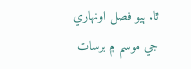ٿا. ٻيو فصل اونهاري جي موسم ۾ برسات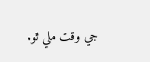جي وقت ملي ٿو.